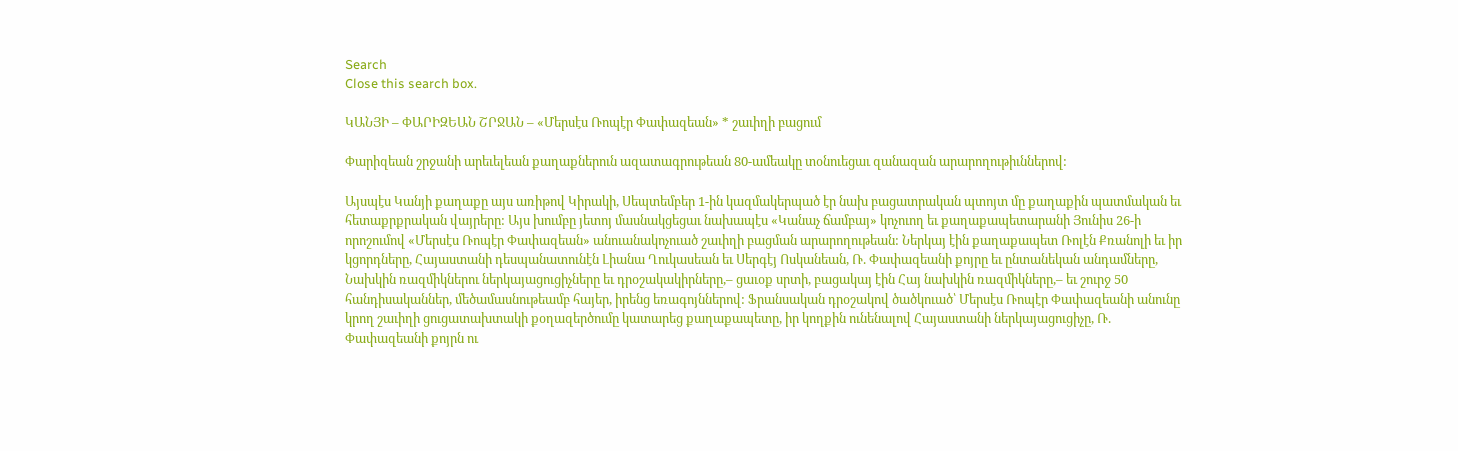Search
Close this search box.

ԿԱՆՅԻ – ՓԱՐԻԶԵԱՆ ՇՐՋԱՆ – «Մերսէս Ռոպէր Փափազեան» * շաւիղի բացում

Փարիզեան շրջանի արեւելեան քաղաքներուն ազատագրութեան 80-ամեակը տօնուեցաւ զանազան արարողութիւններով:

Այսպէս Կանյի քաղաքը այս առիթով Կիրակի, Սեպտեմբեր 1-ին կազմակերպած էր նախ բացատրական պտոյտ մը քաղաքին պատմական եւ հետաքրքրական վայրերը: Այս խումբը յետոյ մասնակցեցաւ նախապէս «Կանաչ ճամբայ» կոչուող եւ քաղաքապետարանի Յունիս 26-ի որոշումով «Մերսէս Ռոպէր Փափազեան» անուանակոչուած շաւիղի բացման արարողութեան: Ներկայ էին քաղաքապետ Ռոլէն Քռանոլի եւ իր կցորդները, Հայաստանի դեսպանատունէն Լիանա Ղուկասեան եւ Սերգէյ Ոսկանեան, Ռ. Փափազեանի քոյրը եւ ընտանեկան անդամները, Նախկին ռազմիկներու ներկայացուցիչները եւ դրօշակակիրները,– ցաւօք սրտի, բացակայ էին Հայ նախկին ռազմիկները,– եւ շուրջ 50 հանդիսականներ, մեծամասնութեամբ հայեր, իրենց եռագոյններով: Ֆրանսական դրօշակով ծածկուած՝ Մերսէս Ռոպէր Փափազեանի անունը կրող շաւիղի ցուցատախտակի քօղազերծումը կատարեց քաղաքապետը, իր կողքին ունենալով Հայաստանի ներկայացուցիչը, Ռ. Փափազեանի քոյրն ու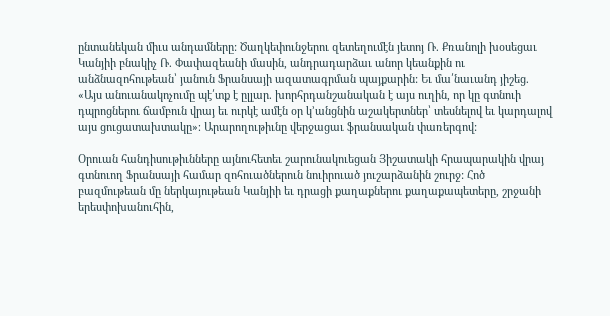ընտանեկան միւս անդամները: Ծաղկեփունջերու զետեղումէն յետոյ Ռ. Քռանոլի խօսեցաւ Կանյիի բնակիչ Ռ. Փափազեանի մասին, անդրադարձաւ անոր կեանքին ու անձնազոհութեան՝ յանուն Ֆրանսայի ազատագրման պայքարին: Եւ մա՛նաւանդ յիշեց. «Այս անուանակոչումը պէ՛տք է ըլլար. խորհրդանշանական է այս ուղին, որ կը գտնուի դպրոցներու ճամբուն վրայ եւ ուրկէ ամէն օր կ՚անցնին աշակերտներ՝ տեսնելով եւ կարդալով այս ցուցատախտակը»։ Արարողութիւնը վերջացաւ ֆրանսական փառերգով:

Օրուան հանդիսութիւնները այնուհետեւ շարունակուեցան Յիշատակի հրապարակին վրայ գտնուող Ֆրանսայի համար զոհուածներուն նուիրուած յուշարձանին շուրջ: Հոծ բազմութեան մը ներկայութեան Կանյիի եւ դրացի քաղաքներու քաղաքապետերը, շրջանի երեսփոխանուհին,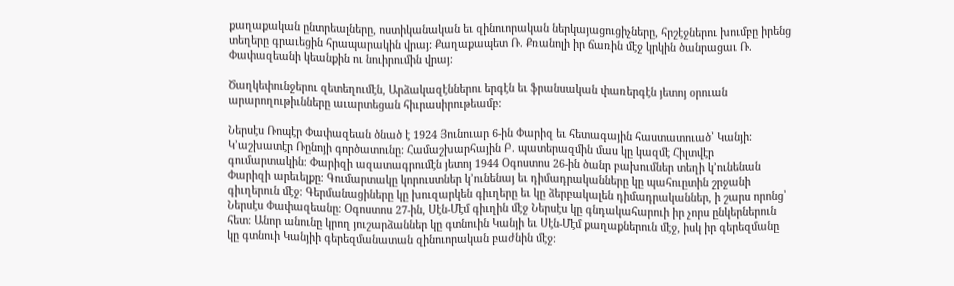քաղաքական ընտրեալները, ոստիկանական եւ զինուորական ներկայացուցիչները, հրշէջներու խումբը իրենց տեղերը գրաւեցին հրապարակին վրայ: Քաղաքապետ Ռ. Քռանոլի իր ճառին մէջ կրկին ծանրացաւ Ռ. Փափազեանի կեանքին ու նուիրումին վրայ:

Ծաղկեփունջերու զետեղումէն, Արձակազէններու երգէն եւ ֆրանսական փառերգէն յետոյ օրուան արարողութիւնները աւարտեցան հիւրասիրութեամբ:

Ներսէս Ռոպէր Փափազեան ծնած է 1924 Յունուար 6-ին Փարիզ եւ հետագային հաստատուած՝ Կանյի։ Կ՚աշխատէր Ռընոյի գործատունը: Համաշխարհային Բ. պատերազմին մաս կը կազմէ Հիլտվէր գումարտակին։ Փարիզի ազատագրումէն յետոյ 1944 Օգոստոս 26-ին ծանր բախումներ տեղի կ՚ունենան Փարիզի արեւելքը։ Գումարտակը կորուստներ կ՚ունենայ եւ դիմադրականները կը պահուըտին շրջանի գիւղերուն մէջ։ Գերմանացիները կը խուզարկեն գիւղերը եւ կը ձերբակալեն դիմադրականներ, ի շարս որոնց՝ Ներսէս Փափազեանը։ Օգոստոս 27-ին, Սէն-Մէմ գիւղին մէջ Ներսէս կը գնդակահարուի իր չորս ընկերներուն հետ։ Անոր անունը կրող յուշարձաններ կը գտնուին Կանյի եւ Սէն-Մէմ քաղաքներուն մէջ, իսկ իր գերեզմանը կը գտնուի Կանյիի գերեզմանատան զինուորական բաժնին մէջ։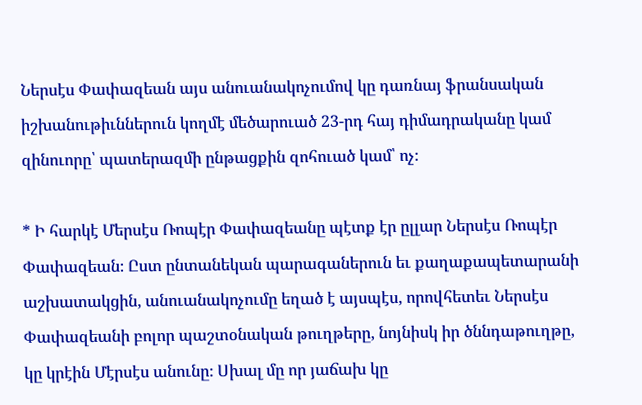Ներսէս Փափազեան այս անուանակոչումով կը դառնայ ֆրանսական իշխանութիւններուն կողմէ մեծարուած 23-րդ հայ դիմադրականը կամ զինուորը՝ պատերազմի ընթացքին զոհուած կամ՝ ոչ։

* Ի հարկէ Մերսէս Ռոպէր Փափազեանը պէտք էր ըլլար Ներսէս Ռոպէր Փափազեան։ Ըստ ընտանեկան պարագաներուն եւ քաղաքապետարանի աշխատակցին, անուանակոչումը եղած է այսպէս, որովհետեւ Ներսէս Փափազեանի բոլոր պաշտօնական թուղթերը, նոյնիսկ իր ծննդաթուղթը, կը կրէին Մէրսէս անունը։ Սխալ մը որ յաճախ կը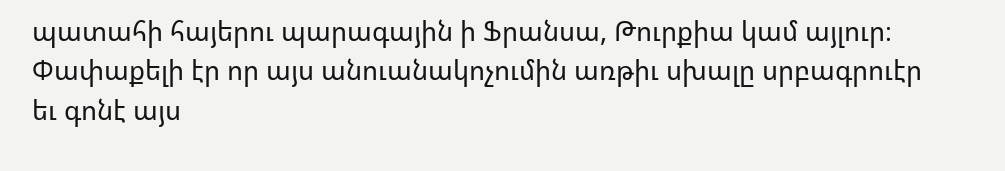պատահի հայերու պարագային ի Ֆրանսա, Թուրքիա կամ այլուր։ Փափաքելի էր որ այս անուանակոչումին առթիւ սխալը սրբագրուէր եւ գոնէ այս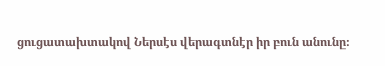ցուցատախտակով Ներսէս վերագտնէր իր բուն անունը։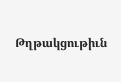Թղթակցութիւն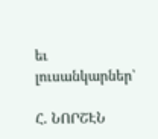եւ լուսանկարներ՝

Հ. ՆՈՐՇԷՆ